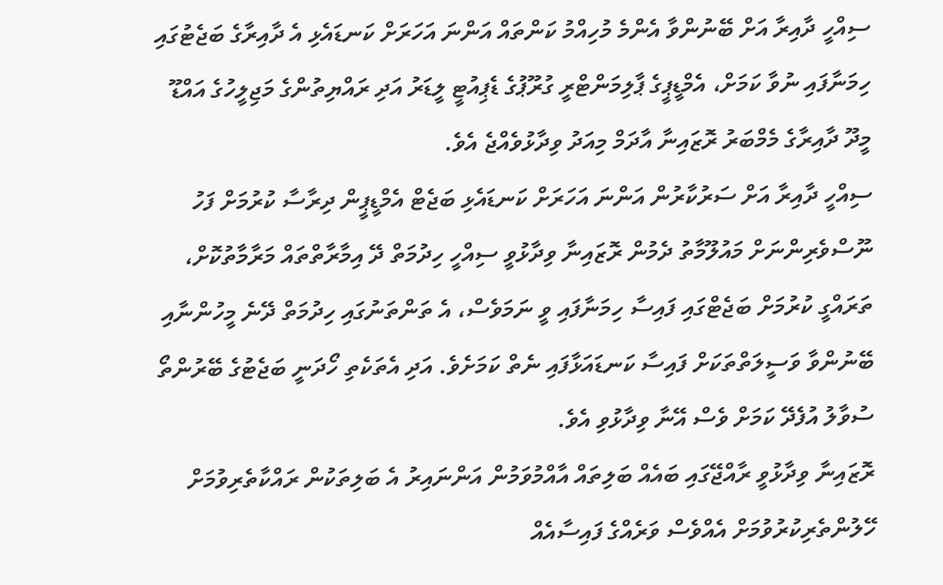ސިއްހީ ދާއިރާ އަށް ބޭނުންވާ އެންމެ މުހިއްމު ކަންތައް އަންނަ އަހަރަށް ކަނޑައެޅި އެ ދާއިރާގެ ބަޖެޓުގައި ހިމަނާފައި ނުވާ ކަމަށް، އެމްޑީޕީގެ ޕާލިމަންޓްރީ ގުރޫޕުގެ ޑެޕިއުޓީ ލީޑަރު އަދި ރައްޔިތުންގެ މަޖިލީހުގެ އައްޑޫ މީދޫ ދާއިރާގެ މެމްބަރު ރޮޒައިނާ އާދަމް މިއަދު ވިދާޅުވެއްޖެ އެވެ.
ސިއްހީ ދާއިރާ އަށް ސަރުކާރުން އަންނަ އަހަރަށް ކަނޑައެޅި ބަޖެޓް އެމްޑީޕީން ދިރާސާ ކުރުމަށް ފަހު ނޫސްވެރިންނަށް މައުލޫމާތު ދެމުން ރޮޒައިނާ ވިދާޅުވީ ސިއްހީ ހިދުމަތް ދޭ އިމާރާތްތައް މަރާމާތުކޮށް، ތަރައްގީ ކުރުމަށް ބަޖެޓްގައި ފައިސާ ހިމަނާފައި ވީ ނަމަވެސް، އެ ތަންތަނުގައި ހިދުމަތް ދޭނެ މީހުންނާއި ބޭނުންވާ ވަސީލަތްތަކަށް ފައިސާ ކަނޑައަޅާފައި ނެތް ކަމަށެވެ. އަދި އެތަކެތި ހޯދަނީ ބަޖެޓުގެ ބޭރުންތޯ ސުވާލު އުފެދޭ ކަމަށް ވެސް އޭނާ ވިދާޅުވި އެވެ.
ރޮޒައިނާ ވިދާޅުވީ ރާއްޖޭގައި ބައެއް ބަލިތައް އާއްމުވަމުން އަންނައިރު އެ ބަލިތަކުން ރައްކާތެރިވުމަށް ހޭލުންތެރިކުރުވުމަށް އެއްވެސް ވަރެއްގެ ފައިސާއެއް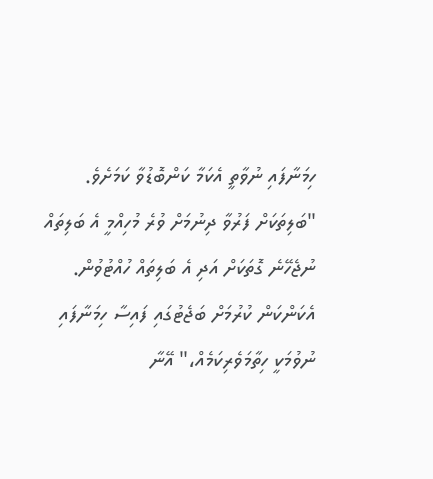ހިމަނާފައި ނުވާތީ އެކަމާ ކަންބޮޑުވާ ކަމަށެވެ.
"ބަލިތަކަށް ފަރުވާ ދިނުމަށް ވުރެ މުހިއްމީ އެ ބަލިތައް ނުޖެހޭނެ ގޮތަކަށް އަދި އެ ބަލިތައް ހުއްޓުވުން. އެކަންކަން ކުރުމަށް ބަޖެޓުގައި ފައިސާ ހިމަނާފައި ނުވުމަކީ ހިތާމަވެރިކަމެއް،" އޭނާ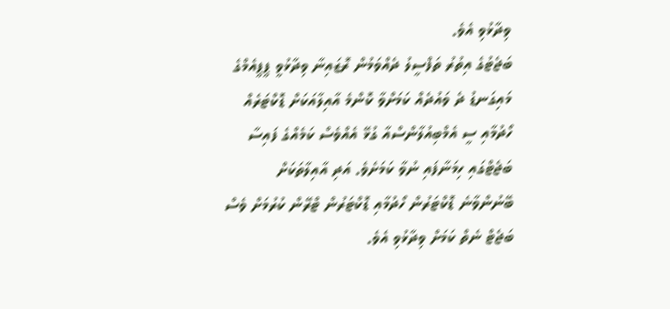ވިދާޅުވި އެވެ.
ބަޖެޓުގެ އިތުރު ތަފްސީލު ދެއްވަމުން ރޮޒައިނާ ވިދާޅުވީ ޕީޕީއެމްގެ މައިގަނޑު ދެ ވައުދެއް ކަމަށްވާ ކޮންމެ އާއިލާއަކަށް ޑޮކްޓަރެއް ހޯދުމާއި ސީ އެމްބިއުލާންސްއާ ގުޅޭ އެއްވެސް ކަމެއްގެ ފައިސާ ބަޖެޓްގައި ހިމަނާފައި ނުވާ ކަމަށެވެ. އަދި އާއިލާތަކަށް ބޭނުންވާނެ ޑޮކްޓަރުން ހޯދުމާއި ޑޮކްޓަރުން ޓްރޭން ކުރުމަށް ވެސް ބަޖެޓް ނެތް ކަމަށް ވިދާޅުވި އެވެ.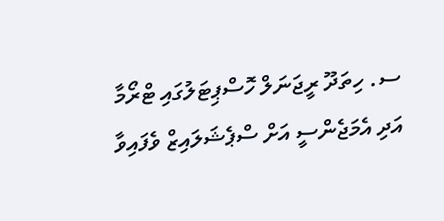ސ. ހިތަދޫ ރީޖަނަލް ހޮސްޕިޓަލުގައި ޓްރޯމާ އަދި އެމަޖެންސީ އަށް ސްޕެޝަލައިޒް ވެފައިވާ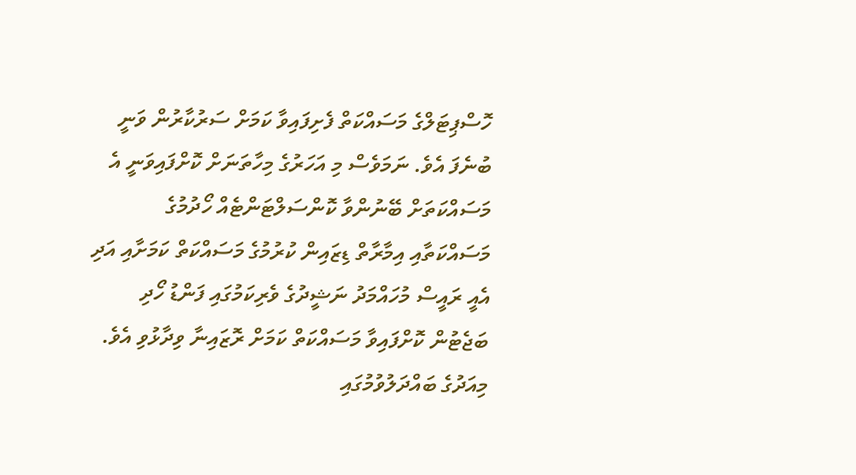ހޮސްޕިޓަލްގެ މަސައްކަތް ފެށިފައިވާ ކަމަށް ސަރުކާރުން ވަނީ ބުނެފަ އެވެ. ނަމަވެސް މި އަހަރުގެ މިހާތަނަށް ކޮށްފައިވަނީ އެ މަސައްކަތަށް ބޭނުންވާ ކޮންސަލްޓަންޓެއް ހޯދުމުގެ މަސައްކަތާއި އިމާރާތް ޑިޒައިން ކުރުމުގެ މަސައްކަތް ކަމަށާއި އަދި އެއީ ރައީސް މުހައްމަދު ނަޝީދުގެ ވެރިކަމުގައި ފަންޑު ހޯދި ބަޖެޓުން ކޮށްފައިވާ މަސައްކަތް ކަމަށް ރޮޒައިނާ ވިދާޅުވި އެވެ.
މިއަދުގެ ބައްދަލުވުމުގައި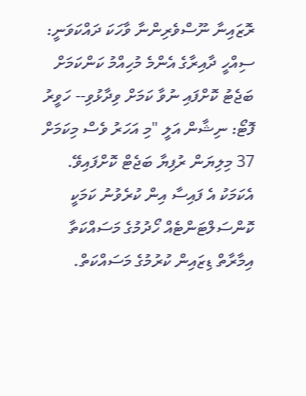ރޮޒައިނާ ނޫސްވެރިންނާ ވާހަކަ ދައްކަވަނީ: ސިއްހީ ދާއިރާގެ އެންމެ މުހިއްމު ކަންކަމަށް ބަޖެޓު ކޮށްފައި ނުވާ ކަމަށް ވިދާޅުވި-- ހަވީރު ފޮޓޯ: ނިޝާން އަލީ "މި އަހަރު ވެސް މިކަމަށް 37 މިލިޔަން ރުފިޔާ ބަޖެޓް ކޮށްފައިވޭ. އެކަމަކު އެ ފައިސާ އިން ކުރެވުނު ކަމަކީ ކޮންސަލްޓަންޓެއް ހޯދުމުގެ މަސައްކަތާ އިމާރާތް ޑިޒައިން ކުރުމުގެ މަސައްކަތް.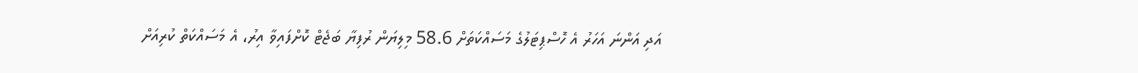އަދި އަންނަ އަހަރު އެ ހޮސްޕިޓަލުގެ މަސައްކަތަށް 58.6 މިލިޔަން ރުފިޔާ ބަޖެޓް ކޮށްފައިވާ އިރު، އެ މަސައްކަތް ކުރިއަށް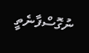ނުގޮސްފާނެތީ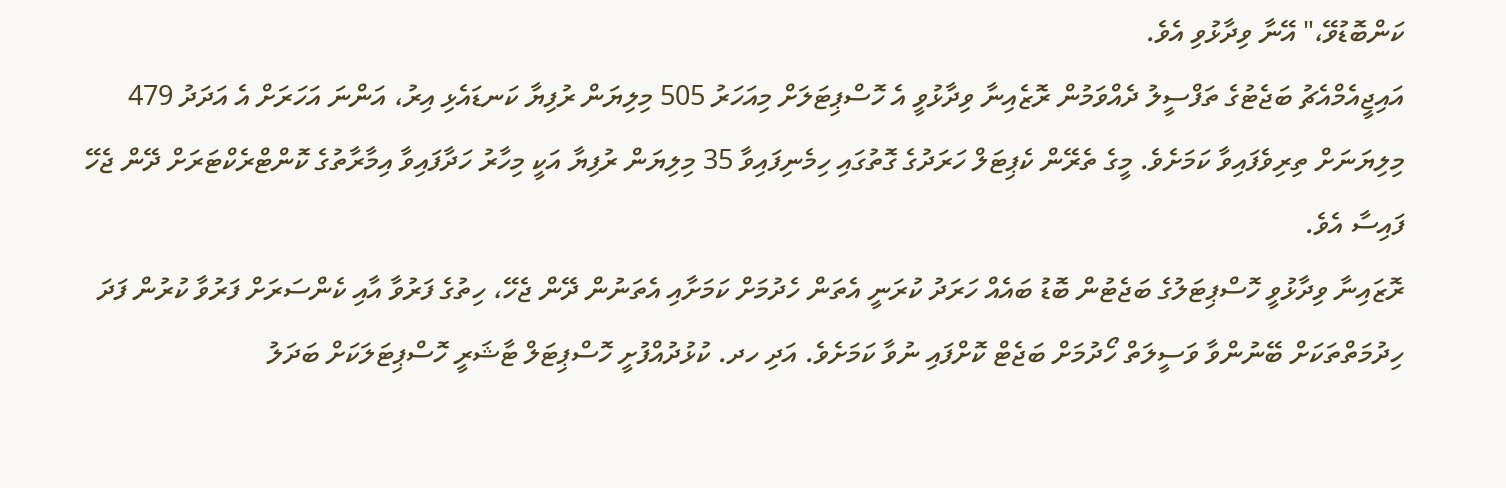ކަންބޮޑުވޭ،" އޭނާ ވިދާޅުވި އެވެ.
އައިޖީއެމްއެޗު ބަޖެޓުގެ ތަފްސީލު ދެއްވަމުން ރޮޒެއިނާ ވިދާޅުވީ އެ ހޮސްޕިޓަލަށް މިއަހަރު 505 މިލިޔަން ރުފިޔާ ކަނޑައެޅި އިރު، އަންނަ އަހަރަށް އެ އަދަދު 479 މިލިޔަނަށް ތިރިވެފައިވާ ކަމަށެވެ. މީގެ ތެރޭން ކެޕިޓަލް ހަރަދުގެ ގޮތުގައި ހިމެނިފައިވާ 35 މިލިޔަން ރުފިޔާ އަކީ މިހާރު ހަދާފައިވާ އިމާރާތުގެ ކޮންޓްރެކްޓަރަށް ދޭން ޖެހޭ ފައިސާ އެވެ.
ރޮޒައިނާ ވިދާޅުވީ ހޮސްޕިޓަލުގެ ބަޖެޓުން ބޮޑު ބައެއް ހަރަދު ކުރަނީ އެތަން ހެދުމަށް ކަމަށާއި އެތަނުން ދޭން ޖެހޭ، ހިތުގެ ފަރުވާ އާއި ކެންސަރަށް ފަރުވާ ކުރުން ފަދަ ހިދުމަތްތަކަށް ބޭނުންވާ ވަސީލަތް ހޯދުމަށް ބަޖެޓް ކޮށްފައި ނުވާ ކަމަށެވެ. އަދި ހދ. ކުޅުދުއްފުށީ ހޮސްޕިޓަލް ޓާޝަރީ ހޮސްޕިޓަލަކަށް ބަދަލު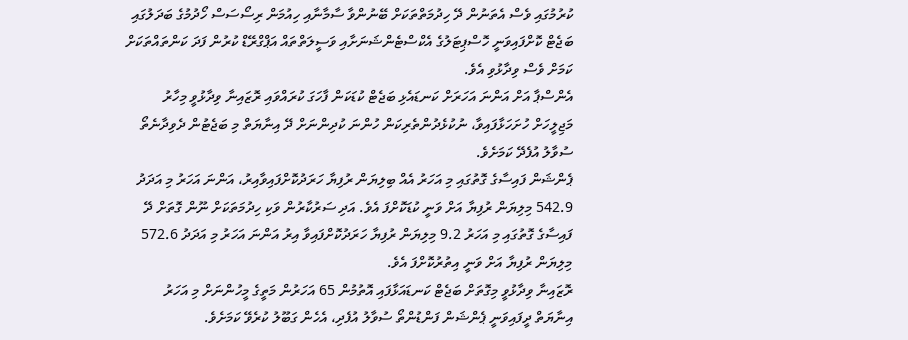ކުރުމުގައި ވެސް އެތަނުން ދޭ ހިދުމަތްތަކަށް ބޭނުންވާ ސާމާނާއި ހިއުމަން ރިސޯސަސް ހޯދުމުގެ ބަދަލުގައި ބަޖެޓް ކޮށްފައިވަނީ ހޮސްޕިޓަލުގެ އެކްސްޓެންޝަނަށާއި ވަސީލަތްތައް އަޕްގްރޭޑް ކުރުން ފަދަ ކަންތައްތަކަށް ކަމަށް ވެސް ވިދާޅުވި އެވެ.
އެންސްޕާ އަށް އަންނަ އަހަރަށް ކަނޑައެޅި ބަޖެޓް ކުޑަކަން ފާހަގަ ކުރައްވައި ރޮޒައިނާ ވިދާޅުވީ މިހާރު މަޖިލީހަށް ހުށަހަޅާފައިވާ، ނުކުޅެދުންތެރިކަން ހުންނަ ކުދިންނަށް ދޭ އިނާޔަތް މި ބަޖެޓުން ދެވިދާނެތޯ ސުވާލު އުފެދޭ ކަމަށެވެ.
ޕެންޝަން ފައިސާގެ ގޮތުގައި މި އަހަރު އެއް ބިލިޔަން ރުފިޔާ ހަރަދުކޮށްފައިވާއިރު، އަންނަ އަހަރު މި އަދަދު 542.9 މިލިޔަން ރުފިޔާ އަށް ވަނީ ކުޑަކޮށްފަ އެވެ. އަދި ސަރުކާރުން ވަކި ހިދުމަތަކަށް ނޫން ގޮތަށް ދޭ ފައިސާގެ ގޮތުގައި މި އަހަރު 9.2 މިލިޔަން ރުފިޔާ ހަރަދުކޮށްފައިވާ އިރު އަންނަ އަހަރު މި އަދަދު 572.6 މިލިޔަން ރުފިޔާ އަށް ވަނީ އިތުރުކޮށްފަ އެވެ.
ރޮޒައިނާ ވިދާޅުވީ މިގޮތަށް ބަޖެޓް ކަނޑައަޅާފައި އޮތުމުން 65 އަހަރުން މަތީގެ މީހުންނަށް މި އަހަރު އިނާޔަތް ދީފައިވަނީ ޕެންޝަން ފަންޑުންތޯ ސުވާލު އުފެދި، އެހެން ގަބޫލު ކުރެވޭ ކަމަށެވެ.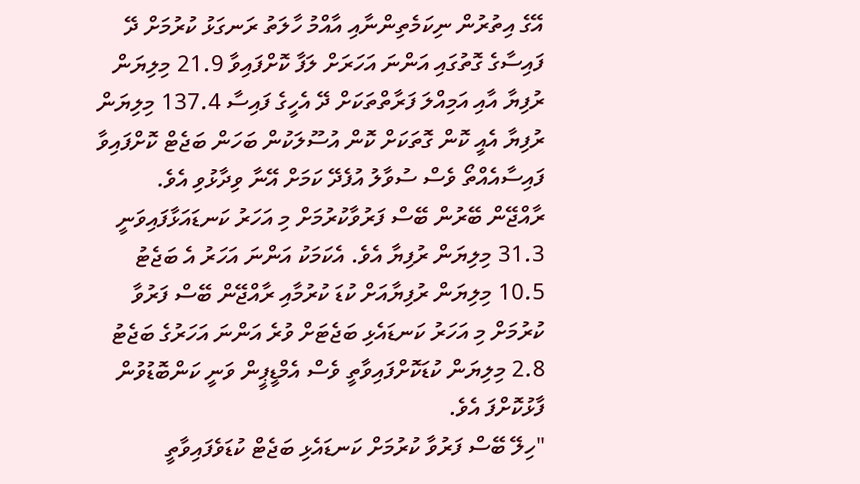އޭގެ އިތުރުން ނިކަމެތިންނާއި އާއްމު ހާލަތު ރަނގަޅު ކުރުމަށް ދޭ ފައިސާގެ ގޮތުގައި އަންނަ އަހަރަށް ލަފާ ކޮށްފައިވާ 21.9 މިލިޔަން ރުފިޔާ އާއި އަމިއްލަ ފަރާތްތަކަށް ދޭ އެހީގެ ފައިސާ 137.4 މިލިޔަން ރުފިޔާ އެއީ ކޮން ގޮތަކަށް ކޮން އުސޫލަކުން ބަހަން ބަޖެޓް ކޮށްފައިވާ ފައިސާއެއްތޯ ވެސް ސުވާލު އުފެދޭ ކަމަށް އޭނާ ވިދާޅުވި އެވެ.
ރާއްޖޭން ބޭރުން ބޭސް ފަރުވާކުރުމަށް މި އަހަރު ކަނޑައަޅާފައިވަނީ 31.3 މިލިޔަން ރުފިޔާ އެވެ. އެކަމަކު އަންނަ އަހަރު އެ ބަޖެޓު 10.5 މިލިޔަން ރުފިޔާއަށް ކުޑަ ކުރުމާއި ރާއްޖޭން ބޭސް ފަރުވާ ކުރުމަށް މި އަހަރު ކަނޑައެޅި ބަޖެޓަށް ވުރެ އަންނަ އަހަރުގެ ބަޖެޓު 2.8 މިލިޔަން ކުޑަކޮށްފައިވާތީ ވެސް އެމްޑީޕީން ވަނީ ކަންބޮޑުވުން ފާޅުކޮށްފަ އެވެ.
"ހިލޭ ބޭސް ފަރުވާ ކުރުމަށް ކަނޑައެޅި ބަޖެޓް ކުޑަވެފައިވާތީ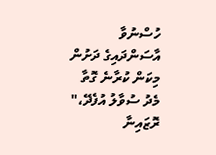ހުސްނުވާ އާސަންދައިގެ ދަށުން މިކަން ކުރާނެ ގޮތާ މެދު ސުވާލު އުފެދޭ،" ރޮޒައިނާ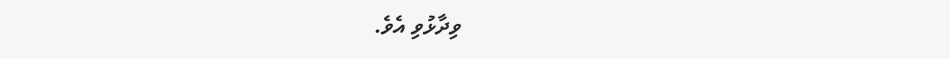ވިދާޅުވި އެވެ.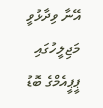އޭނާ ވިދާޅުވީ މަޖިލީހުގައި ޕީޕީއެމްގެ ބޮޑު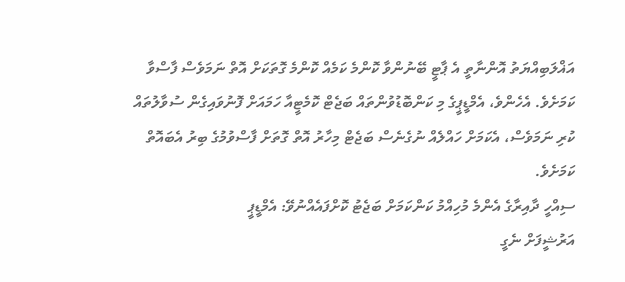އަޣްލަބިއްޔަތު އޮންނާތީ އެ ޕާޓީ ބޭނުންވާ ކޮންމެ ކަމެއް ކޮންމެ ގޮތަކަށް އޮތް ނަމަވެސް ފާސްވާ ކަމަށެވެ. އެހެންވެ، އެމްޑީޕީގެ މި ކަންބޮޑުވުންތައް ބަޖެޓް ކޮމެޓީއާ ހަމައަށް ފޮނުވައިގެން ސުވާލުތައް ކުރި ނަމަވެސް، އެކަމަށް ހައްލެއް ނުގެނެސް ބަޖެޓް މިހާރު އޮތް ގޮތަށް ފާސްވުމުގެ ބިރު އެބައޮތް ކަމަށެވެ.
ސިއްހީ ދާއިރާގެ އެންމެ މުހިއްމު ކަންކަމަށް ބަޖެޓު ކޮށްފައެއްނުވޭ: އެމްޑީޕީ
އަރުޝީފަށް ނެގީ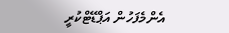އެންމެފަހުން އަޕްޑޭޓްކުރީ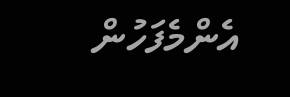އެންމެފަހުން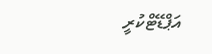އަޕްޑޭޓްކުރީ